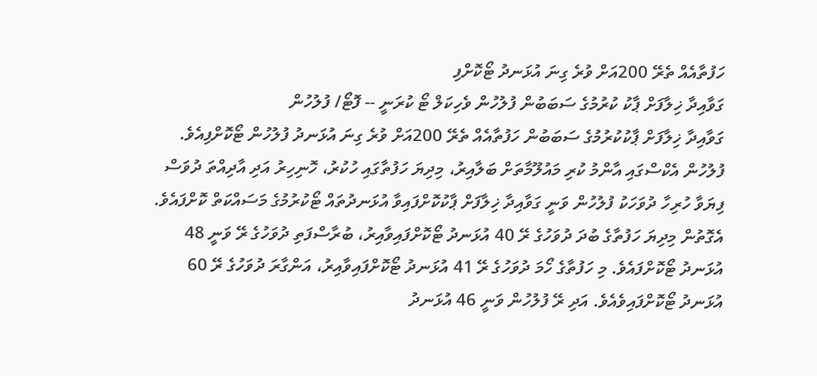ހަފުތާއެއް ތެރޭ 200އަށް ވުރެ ގިނަ އުޅަނދު ޓޯކޮށްފި
ގަވާއިދާ ޚިލާފަށް ޕާކު ކުރުމުގެ ސަބަބުން ފުލުހުން ވެހިކަލް ޓޯ ކުރަނީ -- ފޮޓޯ/ ފުލުހުން
ގަވާއިދާ ޚިލާފަށް ޕާކުކުރުމުގެ ސަބަބުން ހަފުތާއެއް ތެރޭ 200އަށް ވުރެ ގިނަ އުޅަނދު ފުލުހުން ޓޯކޮށްފިއެވެ.
ފުލުހުން އެކްސްގައި އާންމު ކުރި މައުލޫމާތަށް ބަލާއިރު، މިދިޔަ ހަފުތާގައި ހުކުރު، ހޮނިހިރު އަދި އާދިއްތަ ދުވަސް ފިޔަވާ ހުރިހާ ދުވަހަކު ފުލުހުން ވަނީ ގަވާއިދާ ޚިލާފަށް ޕާކުކޮށްފައިވާ އުޅަނދުތައް ޓޯކުރުމުގެ މަސައްކަތް ކޮށްފައެވެ.
އެގޮތުން މިދިޔަ ހަފުތާގެ ބުދަ ދުވަހުގެ ރޭ 40 އުޅަނދު ޓޯކޮށްފައިވާއިރު، ބުރާސްފަތި ދުވަހުގެ ރޭ ވަނީ 48 އުޅަނދު ޓޯކޮށްފައެވެ. މި ހަފުތާގެ ހޯމަ ދުވަހުގެ ރޭ 41 އުޅަނދު ޓޯކޮށްފައިވާއިރު، އަންގާރަ ދުވަހުގެ ރޭ 60 އުޅަނދު ޓޯކޮށްފައިވެއެވެ. އަދި ރޭ ފުލުހުން ވަނީ 46 އުޅަނދު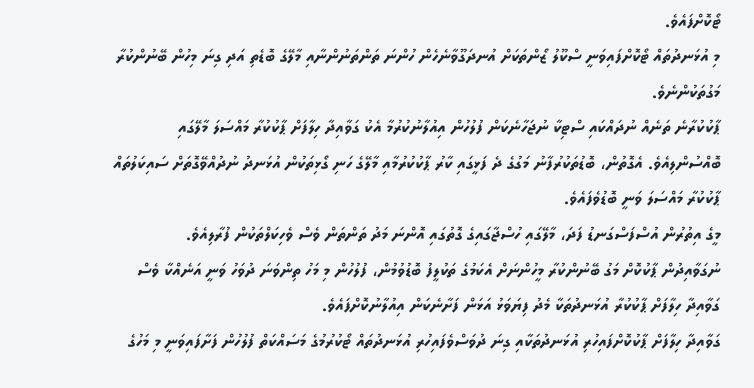ޓޯކޮށްފައެވެ.
މި އުޅަނދުތައް ޓޯކޮށްފައިވަނީ ސްކޫލު ޒޯންތަކަށް އުނދަގޫވާނެހެން ހުންނަ ތަންތަނުންނާއި މާލޭގެ ބޮޑެތި އަދި ގިނަ މިހުން ބޭނުންކުރާ މަގުތަކުންނެވެ.
ޕާކުކުރާނެ ތަނެއް ނުދައްކައި ސްޓިކާ ނުޖަހާނެކަން ފުލުހުން އިއުލާނުކުރުމާ އެކު ގަވާއިދާ ހިލާފަށް ޕާކުކުރާ މައްސަލަ މާލޭގައި ބޮއްސުންލިއެވެ. އެގޮތުން، ބޮޑުތަކުރުފާނު މަގުގެ ދެ ފަޅީގައި ކާރު ޕާކުކުރުމާއި މާލޭގެ ހަނި ގޯޅިތަކުން އުޅަނދު ނުދުއްވޭގޮތަށް ސައިކަލުތައް ޕާކުކުރާ މައްސަލަ ވަނީ ބޮޑުވެފައެވެ.
މީގެ އިތުރުން އުސްފަސްގަނޑު ފަދަ، މާލޭގައި ހުސްޖާގައިގެ ގޮތުގައި އޮންނަ މަދު ތަންތަން ވެސް ވެހިކަލްތަކުން ފުރާލިއެވެ.
ނުގަވާއިދުން ޕާކުކޮށް މަގު ބޭނުންކުރާ މީހުންނަށް އެކަމުގެ ތަކުލީފު ބޮޑުވުމުން، ފުލުހުން މި މަހު ތިންވަނަ ދުވަހު ވަނީ އަނެއްކާ ވެސް ގަވާއިދާ ހިލާފަށް ޕާކުކުރާ އުޅަނދުތަކާ މެދު ފިޔަވަޅު އަޅަން ފަށާނެކަން އިއުލާނުކޮށްފައެވެ.
ގަވާއިދާ ހިލާފަށް ޕާކުކޮށްފައިހުރި އުޅަނދުތަކާއި ގިނަ ދުވަސްވެފައިހުރި އުޅަނދުތައް ޓޯކުރުމުގެ މަސައްކަތް ފުލުހުން ފަށާފައިވަނީ މި މަހުގެ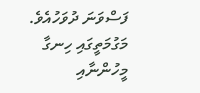ފަސްވަނަ ދުވަހުއެވެ.
މަގުމަތީގައި ހިނގާ މީހުންނާއި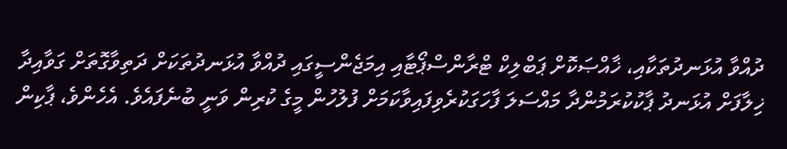ދުއްވާ އުޅަނދުތަކާއި، ޚާއްޞަކޮށް ޕަބްލިކް ޓްރާންސްޕޯޓާއި އިމަޖެންސީގައި ދުއްވާ އުޅަނދުތަކަށް ދަތިވާގޮތަށް ގަވާއިދާ ޚިލާފަށް އުޅަނދު ޕާކުކުރަމުންދާ މައްސަލަ ފާހަގަކުރެވިފައިވާކަމަށް ފުލުހުން މީގެ ކުރިން ވަނީ ބުނެފައެވެ. އެހެންވެ، ޕާކިން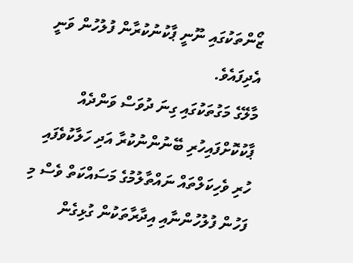ޒޯންތަކުގައި ނޫނީ ޕާކުނުކުރާން ފުލުހުން ވަނީ އެދިފައެވެ.
މާލޭގެ މަގުތަކުގައި ގިނަ ދުވަސް ވަންދެއް ޕާކުކޮށްފައިހުރި ބޭނުންނުކުރާ އަދި ހަލާކުވެފައި ހުރި ވެހިކަލްތައް ނައްތާލުމުގެ މަސައްކަތް ވެސް މި ފަހުން ފުލުހުންނާއި އިދާރާތަކުން ގުޅިގެން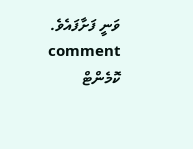ވަނީ ފަށާފައެވެ.
comment ކޮމެންޓް